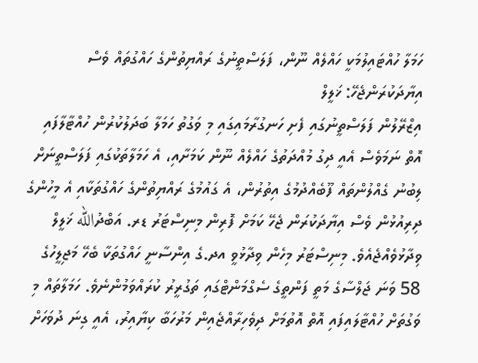ހަމަލާ ހުއްޓައިލުމަކީ ހައްލެއް ނޫން، ފަލަސްތީނުގެ ރައްޔިތުންގެ ހައްގުތައް ވެސް އިޔާދަކުރަންޖެހޭ: ޚަލީލް
އިޒްރޭލުން ފަލަސްތީނުގައި ފެށި ހަނގުރާމައިގައި މި ވަގުތު ހަމަލާ ބަދަލުކުރުން ހުއްޓާލާފައި އޮތް ނަމަވެސް އެއީ ދިގު މުއްދަތުގެ ހައްލެއް ނޫން ކަމަށާއި، އެ ހަމަލާތަކުގައި ފަލަސްތީނަށް ލިބުނު ގެއްލުންތައް ފޫބެއްދުމުގެ އިތުރުން، އެ ގައުމުގެ ރައްޔިތުންގެ ހައްގުތަކާއި އެ މީހުންގެ ދިރިއުޅުން ވެސް އިޔާދަކުރަން ޖެހޭ ކަމަށް ފޮރިން މިނިސްޓަރު ޑރ. އަބްދުالله ޚަލީލް ވިދާޅުވެއްޖެއެވެ. މިނިސްޓަރު މިހެން ވިދާޅުވީ އދ.ގެ އިންސާނީ ހައްގުތަކާ ބެހޭ މަޖިލީހުގެ 58 ވަނަ ޖަލްސާގެ މަތީ ފަންތީގެ ސެގްމަންޓްގައި ތަގުރީރު ކުރައްވަމުންނެވެ. ހަމަލާތައް މި ވަގުތަށް ހުއްޓާލައިފައި އޮތް އޮތުމަށް ދިވެހިރާއްޖެއިން މަރުހަބާ ކިޔާއިރު، އެއީ ގިނަ ދުވަހަށް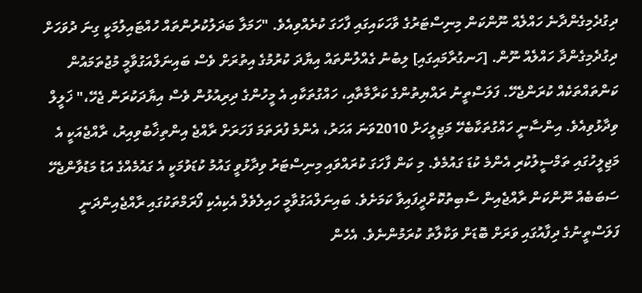ދިގުދެމިގެންދާނެ ހައްލެއް ނޫންކަން މިނިސްޓަރުގެ ވާހަކައިގައި ފާހަގަ ކުރެއްވިއެވެ. "ހަމަލާ ބަދަލުކުރުންތައް ހުއްޓައިލުމަކީ ގިނަ ދުވަހަށް ދިގުދެމިގެންދާ ހައްލެއް ނޫން. [ހަނގުރާމައިގައި] ލިބުނު ގެއްލުންތައް އިޔާދަ ކުރުމުގެ އިތުރަށް ވެސް ބައިނަލްއަގުވާމީ މުޖުތަމައުން ކަންތައްތަކެއް ކުރަންޖެހޭ. ފަލަސްތީނު ރައްޔިތުންގެ ކަރާމާތާއި، ހައްގުތަކާއި އެ މީހުންގެ ދިރިއުޅުން ވެސް އިޔާދަކުރަން ޖެހޭ،" ޚަލީލް ވިދާޅުވިއެވެ. އިންސާނީ ހައްގުތަކާބެހޭ މަޖިލީހަށް 2010ވަނަ އަހަރު، އެންމެ ފުރަތަމަ ފަހަރަށް ރާއްޖެ އިންތިޚާބުވިއިރު، ރާއްޖެއަކީ އެ މަޖިލީހުގައި ތަމްސީލުކުރި އެންމެ ކުޑަ ގައުމެވެ. މި ކަން ފާހަގަ ކުރައްވައި މިނިސްޓަރު ވިދާޅުވީ ގައުމު ކުޑަވުމަކީ އެ ގައުމެއްގެ އަޑު މަޑުވާންޖެހޭ ސަބަބެއް ނޫންކަން ރާއްޖެއިން ސާބިތުކޮށްދީފައިވާ ކަމަށެވެ. ބައިނަލްއަގުވާމީ ހައިލެވެލް އެކިއެކި ފޯރަމްތަކުގައި ރާއްޖެއިންދަނީ ފަލަސްތީނުގެ ދިފާއުގައި ވަރަށް ބޮޑަށް ވަކާލާތު ކުރަމުންނެވެ. އެހެން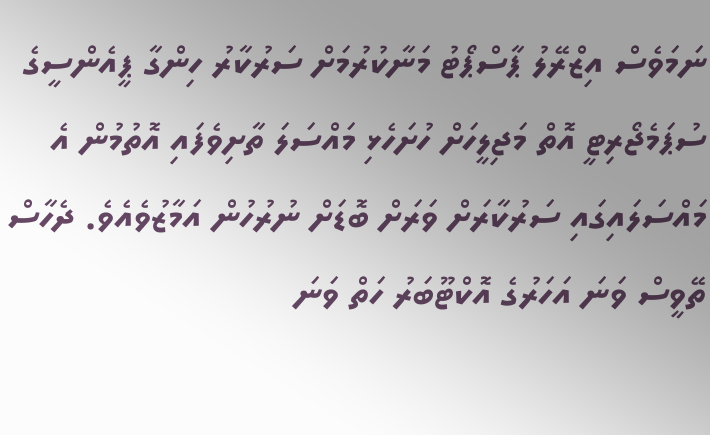ނަމަވެސް އިޒްރޭލު ޕާސްޕޯޓު މަނާކުރުމަށް ސަރުކާރު ހިންގާ ޕީއެންސީގެ ސުޕަމެޖޯރިޓީ އޮތް މަޖިލީހަށް ހުށަހެޅި މައްސަލަ ތާށިވެފައި އޮތުމުން އެ މައްސަލައިގައި ސަރުކާރަށް ވަރަށް ބޮޑަށް ނުރުހުން އަމާޒުވެއެވެ. ދެހާސް ތޭވީސް ވަނަ އަހަރުގެ އޮކްޓޫބަރު ހަތް ވަނަ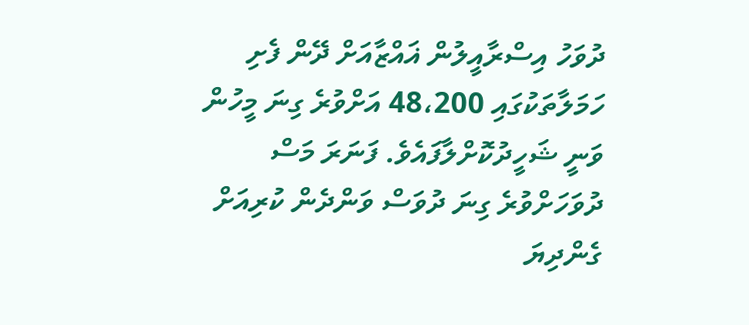ދުވަހު އިސްރާއީލުން ޣައްޒާއަށް ދޭން ފެށި ހަމަލާތަކުގައި 48،200 އަށްވުރެ ގިނަ މީހުން ވަނީ ޝަހީދުކޮށްލާފައެވެ. ފަނަރަ މަސް ދުވަހަށްވުރެ ގިނަ ދުވަސް ވަންދެން ކުރިއަށް ގެންދިޔަ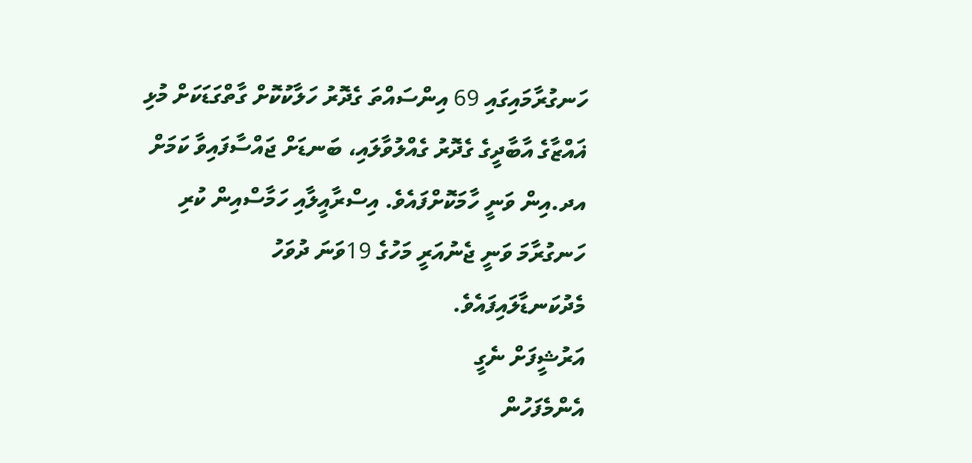ހަނގުރާމައިގައި 69 އިންސައްތަ ގެދޮރު ހަލާކުކޮށް ގާތްގަޑަކަށް މުޅި ޣައްޒާގެ އާބާދީގެ ގެދޮރު ގެއްލުވާލައި، ބަނޑަށް ޖައްސާފައިވާ ކަމަށް އދ.އިން ވަނީ ހާމަކޮށްފައެވެ. އިސްރާއީލާއި ހަމާސްއިން ކުރި ހަނގުރާމަ ވަނީ ޖެނުއަރީ މަހުގެ 19ވަނަ ދުވަހު މެދުކަނޑާލައިފައެވެ.
އަރުޝީފަށް ނެގީ
އެންމެފަހުން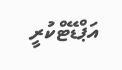އަޕްޑޭޓްކުރީ